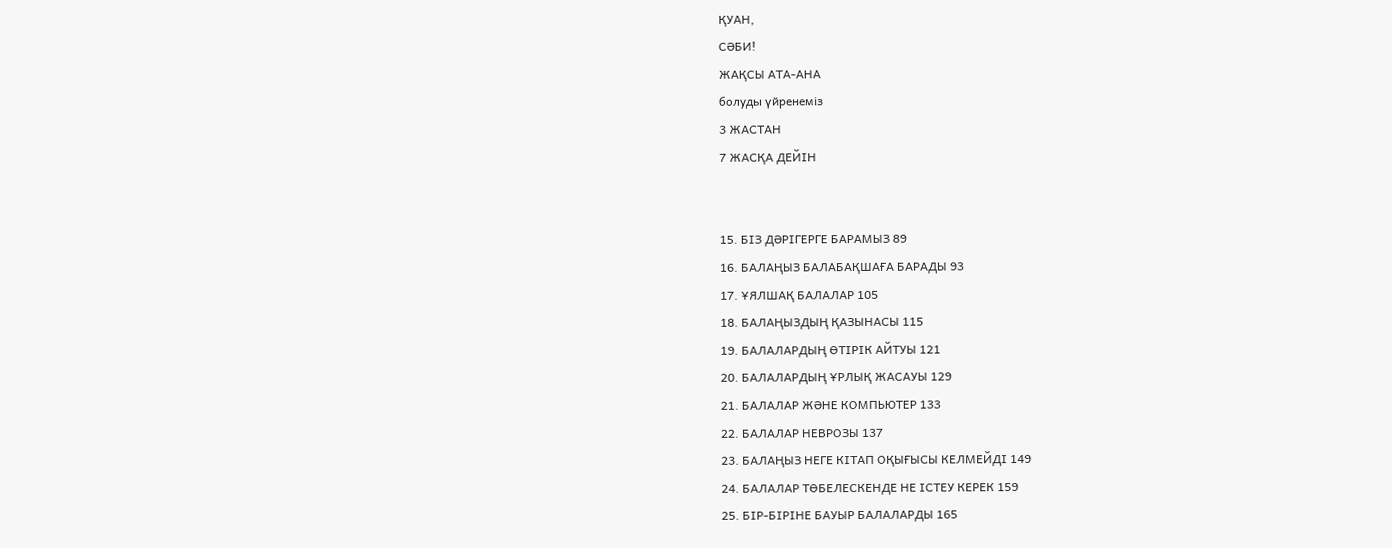ҚУАН,
СӘБИ!
ЖАҚСЫ АТА-АНА
болуды үйренеміз
3 ЖАСТАН
7 ЖАСҚА ДЕЙІН


15. БІЗ ДӘРІГЕРГЕ БАРАМЫЗ 89
16. БАЛАҢЫЗ БАЛАБАҚШАҒА БАРАДЫ 93
17. ҰЯЛШАҚ БАЛАЛАР 105
18. БАЛАҢЫЗДЫҢ ҚАЗЫНАСЫ 115
19. БАЛАЛАРДЫҢ ӨТІРІК АЙТУЫ 121
20. БАЛАЛАРДЫҢ ҰРЛЫҚ ЖАСАУЫ 129
21. БАЛАЛАР ЖӘНЕ КОМПЬЮТЕР 133
22. БАЛАЛАР НЕВРОЗЫ 137
23. БАЛАҢЫЗ НЕГЕ КІТАП ОҚЫҒЫСЫ КЕЛМЕЙДІ 149
24. БАЛАЛАР ТӨБЕЛЕСКЕНДЕ НЕ ІСТЕУ КЕРЕК 159
25. БІР-БІРІНЕ БАУЫР БАЛАЛАРДЫ 165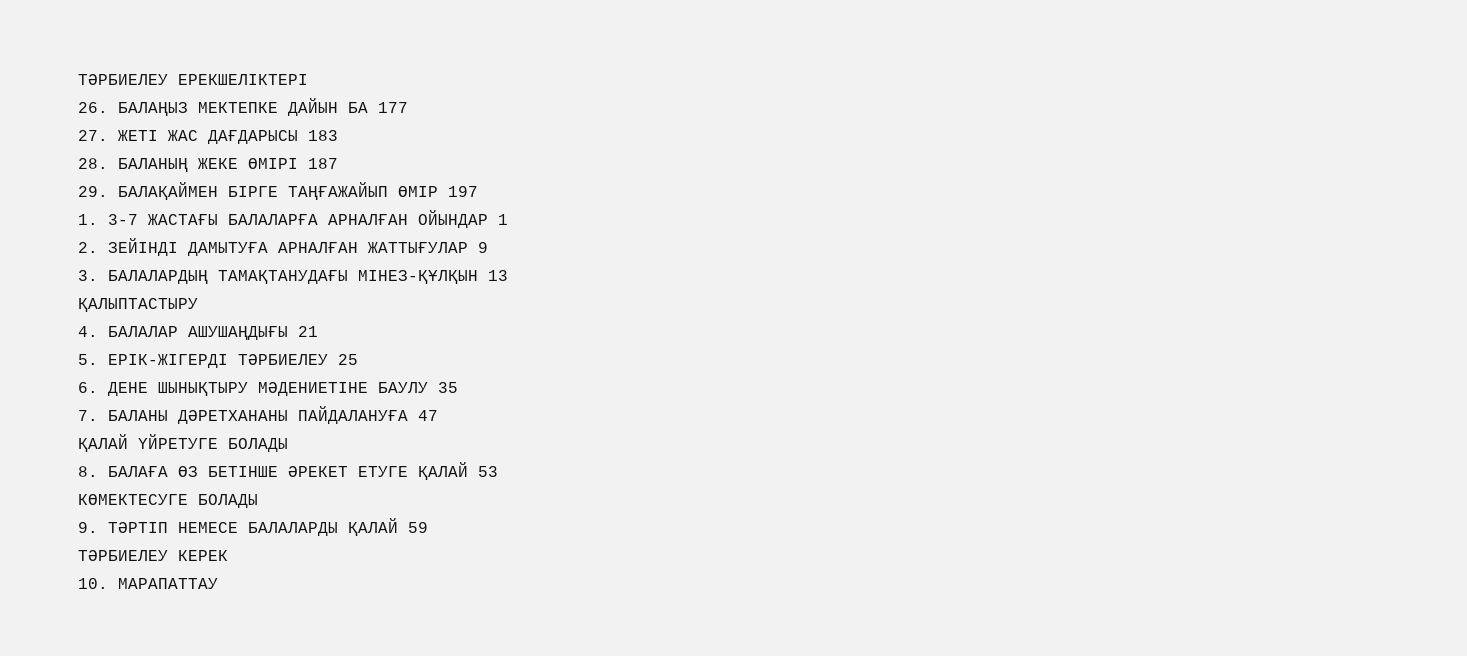ТӘРБИЕЛЕУ ЕРЕКШЕЛІКТЕРІ
26. БАЛАҢЫЗ МЕКТЕПКЕ ДАЙЫН БА 177
27. ЖЕТІ ЖАС ДАҒДАРЫСЫ 183
28. БАЛАНЫҢ ЖЕКЕ ӨМІРІ 187
29. БАЛАҚАЙМЕН БІРГЕ ТАҢҒАЖАЙЫП ӨМІР 197
1. 3-7 ЖАСТАҒЫ БАЛАЛАРҒА АРНАЛҒАН ОЙЫНДАР 1
2. ЗЕЙІНДІ ДАМЫТУҒА АРНАЛҒАН ЖАТТЫҒУЛАР 9
3. БАЛАЛАРДЫҢ ТАМАҚТАНУДАҒЫ МІНЕЗ-ҚҰЛҚЫН 13
ҚАЛЫПТАСТЫРУ
4. БАЛАЛАР АШУШАҢДЫҒЫ 21
5. ЕРІК-ЖІГЕРДІ ТӘРБИЕЛЕУ 25
6. ДЕНЕ ШЫНЫҚТЫРУ МӘДЕНИЕТІНЕ БАУЛУ 35
7. БАЛАНЫ ДӘРЕТХАНАНЫ ПАЙДАЛАНУҒА 47
ҚАЛАЙ ҮЙРЕТУГЕ БОЛАДЫ
8. БАЛАҒА ӨЗ БЕТІНШЕ ӘРЕКЕТ ЕТУГЕ ҚАЛАЙ 53
КӨМЕКТЕСУГЕ БОЛАДЫ
9. ТӘРТІП НЕМЕСЕ БАЛАЛАРДЫ ҚАЛАЙ 59
ТӘРБИЕЛЕУ КЕРЕК
10. МАРАПАТТАУ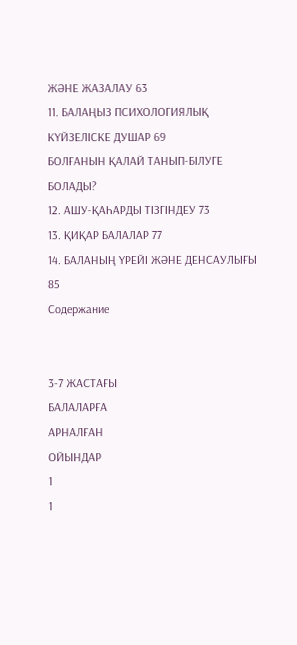ЖӘНЕ ЖАЗАЛАУ 63
11. БАЛАҢЫЗ ПСИХОЛОГИЯЛЫҚ КҮЙЗЕЛІСКЕ ДУШАР 69
БОЛҒАНЫН ҚАЛАЙ ТАНЫП-БІЛУГЕ БОЛАДЫ?
12. АШУ-ҚАҺАРДЫ ТІЗГІНДЕУ 73
13. ҚИҚАР БАЛАЛАР 77
14. БАЛАНЫҢ ҮРЕЙІ ЖӘНЕ ДЕНСАУЛЫҒЫ 85
Содержание


3-7 ЖАСТАҒЫ
БАЛАЛАРҒА
АРНАЛҒАН
ОЙЫНДАР
1
1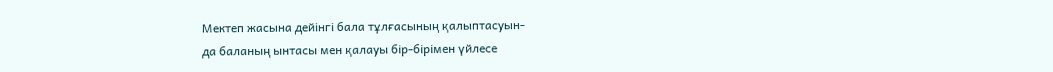Мектеп жасына дейінгі бала тұлғасының қалыптасуын-
да баланың ынтасы мен қалауы бір-бірімен үйлесе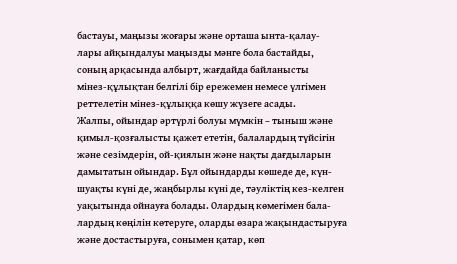бастауы, маңызы жоғары және орташа ынта-қалау-
лары айқындалуы маңызды мәнге бола бастайды,
соның арқасында албырт, жағдайда байланысты
мінез-құлықтан белгілі бір ережемен немесе үлгімен
реттелетін мінез-құлыққа көшу жүзеге асады.
Жалпы, ойындар әртүрлі болуы мүмкін – тыныш және
қимыл-қозғалысты қажет ететін, балалардың түйсігін
және сезімдерін, ой-қиялын және нақты дағдыларын
дамытатын ойындар. Бұл ойындарды көшеде де, күн-
шуақты күні де, жаңбырлы күні де, тәуліктің кез-келген
уақытында ойнауға болады. Олардың көмегімен бала-
лардың көңілін көтеруге, оларды өзара жақындастыруға
және достастыруға, сонымен қатар, көп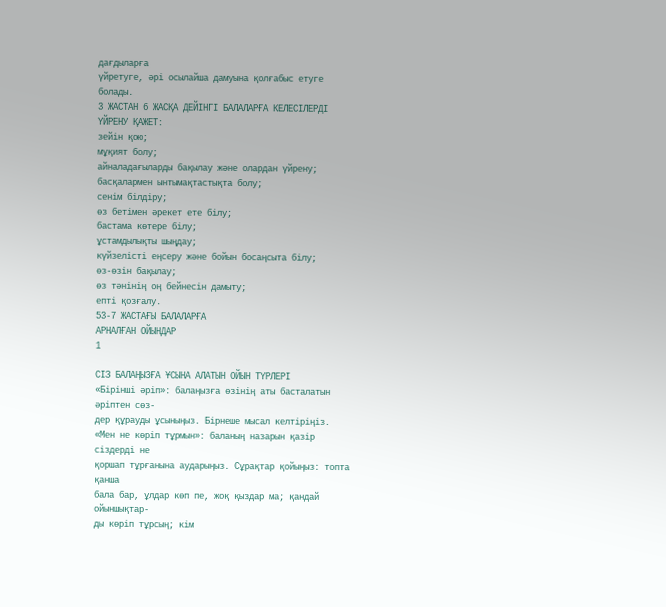дағдыларға
үйретуге, әрі осылайша дамуына қолғабыс етуге болады.
3 ЖАСТАН 6 ЖАСҚА ДЕЙІНГІ БАЛАЛАРҒА КЕЛЕСІЛЕРДІ
ҮЙРЕНУ ҚАЖЕТ:
зейін қою;
мұқият болу;
айналадағыларды бақылау және олардан үйрену;
басқалармен ынтымақтастықта болу;
сенім білдіру;
өз бетімен әрекет ете білу;
бастама көтере білу;
ұстамдылықты шыңдау;
күйзелісті еңсеру және бойын босаңсыта білу;
өз-өзін бақылау;
өз тәнінің оң бейнесін дамыту;
епті қозғалу.
53-7 ЖАСТАҒЫ БАЛАЛАРҒА
АРНАЛҒАН ОЙЫНДАР
1

СІЗ БАЛАҢЫЗҒА ҰСЫНА АЛАТЫН ОЙЫН ТҮРЛЕРІ
«Бірінші әріп»: балаңызға өзінің аты басталатын әріптен сөз-
дер құрауды ұсыныңыз. Бірнеше мысал келтіріңіз.
«Мен не көріп тұрмын»: баланың назарын қазір сіздерді не
қоршап тұрғанына аударыңыз. Сұрақтар қойыңыз: топта қанша
бала бар, ұлдар көп пе, жоқ қыздар ма; қандай ойыншықтар-
ды көріп тұрсың; кім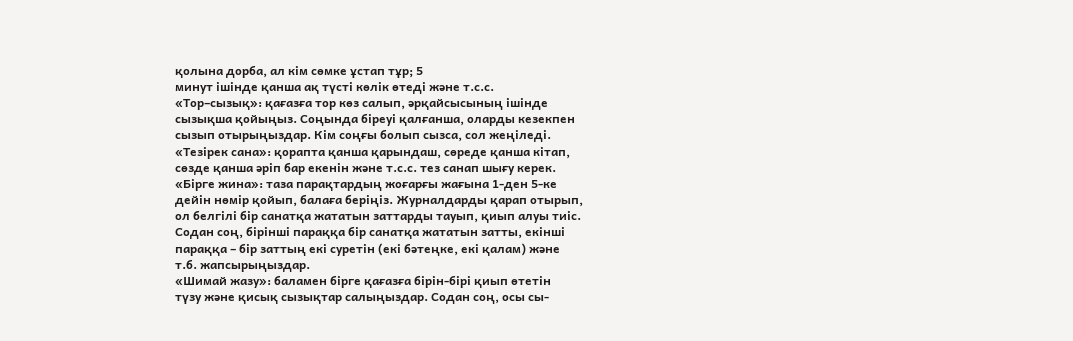қолына дорба, ал кім сөмке ұстап тұр; 5
минут ішінде қанша ақ түсті көлік өтеді және т.с.с.
«Тор–сызық»: қағазға тор көз салып, әрқайсысының ішінде
сызықша қойыңыз. Соңында біреуі қалғанша, оларды кезекпен
сызып отырыңыздар. Кім соңғы болып сызса, сол жеңіледі.
«Тезірек сана»: қорапта қанша қарындаш, сөреде қанша кітап,
сөзде қанша әріп бар екенін және т.с.с. тез санап шығу керек.
«Бірге жина»: таза парақтардың жоғарғы жағына 1-ден 5-ке
дейін нөмір қойып, балаға беріңіз. Журналдарды қарап отырып,
ол белгілі бір санатқа жататын заттарды тауып, қиып алуы тиіс.
Содан соң, бірінші параққа бір санатқа жататын затты, екінші
параққа – бір заттың екі суретін (екі бәтеңке, екі қалам) және
т.б. жапсырыңыздар.
«Шимай жазу»: баламен бірге қағазға бірін-бірі қиып өтетін
түзу және қисық сызықтар салыңыздар. Содан соң, осы сы-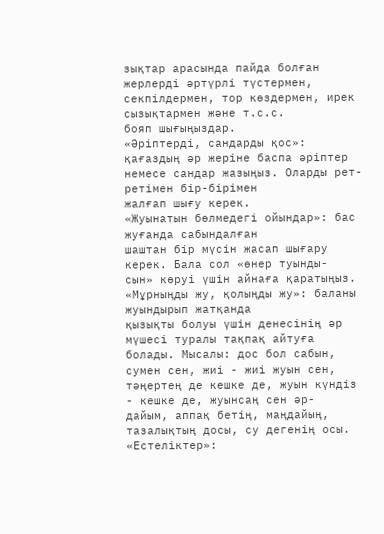зықтар арасында пайда болған жерлерді әртүрлі түстермен,
секпілдермен, тор көздермен, ирек сызықтармен және т.с.с.
бояп шығыңыздар.
«Әріптерді, сандарды қос»: қағаздың әр жеріне баспа әріптер
немесе сандар жазыңыз. Оларды рет-ретімен бір-бірімен
жалғап шығу керек.
«Жуынатын бөлмедегі ойындар»: бас жуғанда сабындалған
шаштан бір мүсін жасап шығару керек. Бала сол «өнер туынды-
сын» көруі үшін айнаға қаратыңыз.
«Мұрныңды жу, қолыңды жу»: баланы жуындырып жатқанда
қызықты болуы үшін денесінің әр мүшесі туралы тақпақ айтуға
болады. Мысалы: дос бол сабын, сумен сен, жиі - жиі жуын сен,
тәңертең де кешке де, жуын күндіз - кешке де, жуынсаң сен әр-
дайым, аппақ бетің, маңдайың, тазалықтың досы, су дегенің осы.
«Естеліктер»: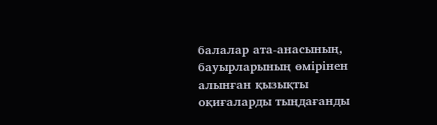балалар ата-анасының, бауырларының өмірінен
алынған қызықты оқиғаларды тыңдағанды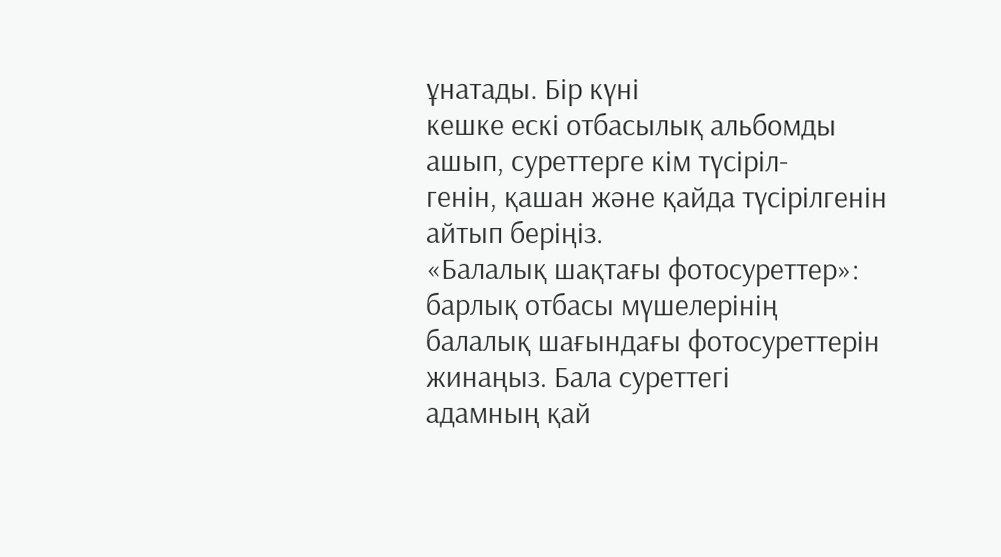ұнатады. Бір күні
кешке ескі отбасылық альбомды ашып, суреттерге кім түсіріл-
генін, қашан және қайда түсірілгенін айтып беріңіз.
«Балалық шақтағы фотосуреттер»: барлық отбасы мүшелерінің
балалық шағындағы фотосуреттерін жинаңыз. Бала суреттегі
адамның қай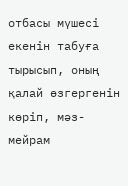отбасы мүшесі екенін табуға тырысып, оның
қалай өзгергенін көріп, мәз-мейрам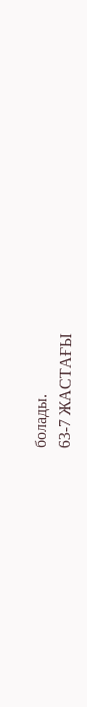болады.
63-7 ЖАСТАҒЫ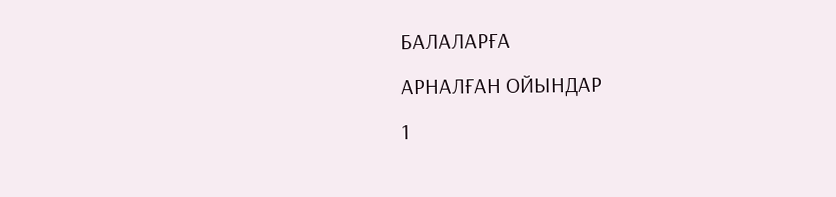БАЛАЛАРҒА
АРНАЛҒАН ОЙЫНДАР
1